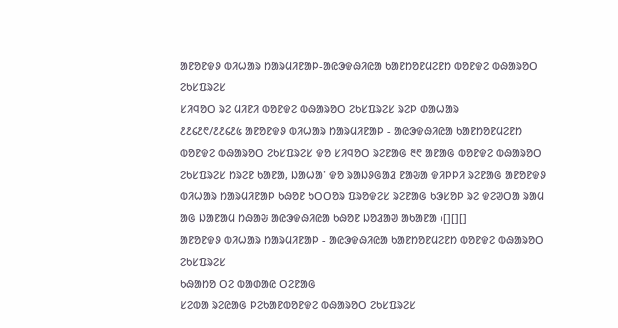ᱟᱱᱚᱱᱫᱽ ᱵᱤᱦᱟᱨ ᱴᱟᱨᱢᱤᱱᱟᱞ-ᱟᱭᱳᱫᱷᱤᱭᱟ ᱠᱟᱱᱴᱚᱱᱢᱮᱱᱴ ᱵᱚᱱᱫᱮ ᱵᱷᱟᱨᱚᱛ ᱮᱠᱥᱯᱨᱮᱥ
ᱥᱤᱧᱚᱛ ᱨᱮ ᱢᱤᱱᱤ ᱵᱚᱱᱫᱮ ᱵᱷᱟᱨᱚᱛ ᱮᱠᱥᱯᱨᱮᱥ ᱨᱮᱞ ᱰᱟᱦᱟᱨ
᱒᱒᱔᱒᱖/᱒᱒᱔᱒᱕ ᱟᱱᱚᱱᱫᱽ ᱵᱤᱦᱟᱨ ᱴᱟᱨᱢᱤᱱᱟᱞ - ᱟᱭᱳᱫᱷᱤᱭᱟ ᱠᱟᱱᱴᱚᱱᱢᱮᱱᱴ ᱵᱚᱱᱫᱮ ᱵᱷᱟᱨᱚᱛ ᱮᱠᱥᱯᱨᱮᱥ ᱫᱚ ᱥᱤᱧᱚᱛ ᱨᱮᱱᱟᱜ ᱓᱖ ᱟᱱᱟᱜ ᱵᱚᱱᱫᱮ ᱵᱷᱟᱨᱚᱛ ᱮᱠᱥᱯᱨᱮᱥ ᱴᱨᱮᱱ ᱠᱟᱱᱟ, ᱡᱟᱦᱟᱸ ᱫᱚ ᱨᱟᱡᱽᱜᱟᱲ ᱱᱟᱶᱟ ᱫᱤᱞᱞᱤ ᱨᱮᱱᱟᱜ ᱟᱱᱚᱱᱫᱽ ᱵᱤᱦᱟᱨ ᱴᱟᱨᱢᱤᱱᱟᱞ ᱠᱷᱚᱱ ᱩᱛᱛᱚᱨ ᱯᱨᱚᱫᱮᱥ ᱨᱮᱱᱟᱜ ᱠᱳᱥᱚᱞ ᱨᱮ ᱫᱮᱣᱛᱟ ᱨᱟᱢ ᱟᱜ ᱡᱟᱱᱟᱢ ᱴᱷᱟᱶ ᱟᱭᱳᱫᱷᱤᱭᱟ ᱠᱷᱚᱱ ᱡᱚᱲᱟᱣ ᱟᱠᱟᱱᱟ ᱾[][][]
ᱟᱱᱚᱱᱫᱽ ᱵᱤᱦᱟᱨ ᱴᱟᱨᱢᱤᱱᱟᱞ - ᱟᱭᱳᱫᱷᱤᱭᱟ ᱠᱟᱱᱴᱚᱱᱢᱮᱱᱴ ᱵᱚᱱᱫᱮ ᱵᱷᱟᱨᱚᱛ ᱮᱠᱥᱯᱨᱮᱥ
ᱠᱷᱟᱴᱚ ᱛᱮ ᱵᱟᱰᱟᱭ ᱛᱮᱱᱟᱜ
ᱥᱮᱵᱟ ᱨᱮᱭᱟᱜ ᱞᱮᱠᱟᱱᱵᱚᱱᱫᱮ ᱵᱷᱟᱨᱚᱛ ᱮᱠᱥᱯᱨᱮᱥ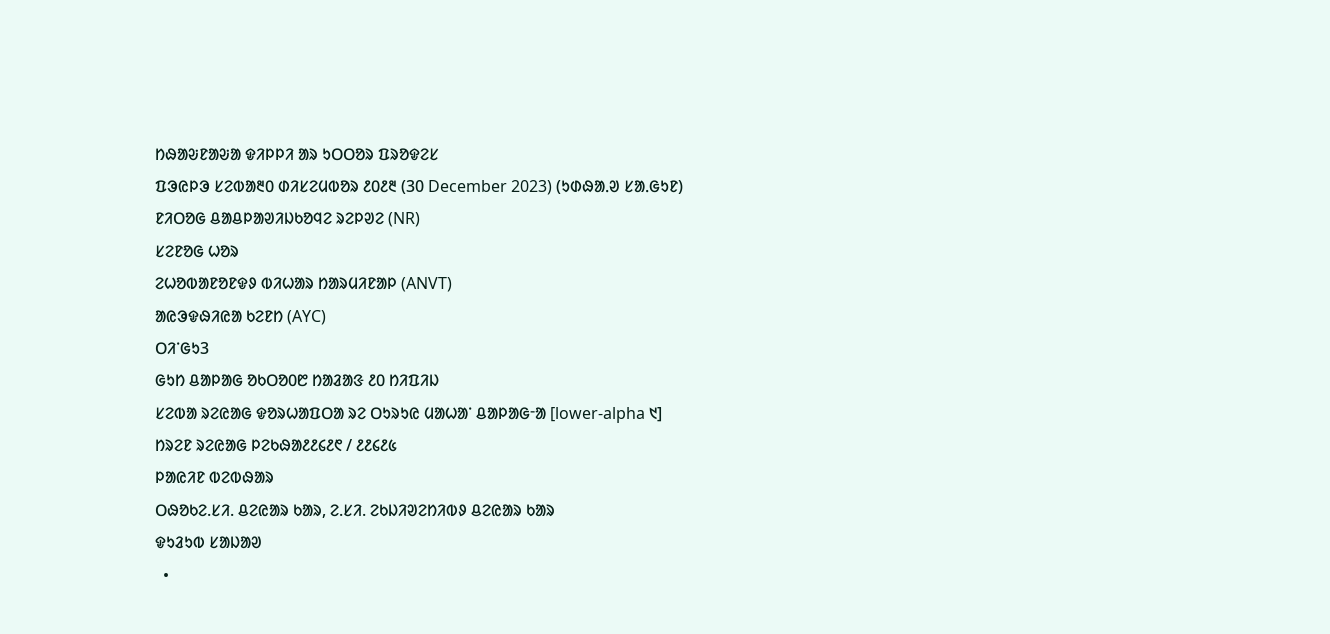ᱴᱷᱟᱶᱱᱟᱶᱟ ᱫᱤᱞᱞᱤ ᱟᱨ ᱩᱛᱛᱚᱨ ᱯᱨᱚᱫᱮᱥ
ᱯᱳᱭᱞᱳ ᱥᱮᱵᱟ᱓᱐ ᱰᱤᱥᱮᱢᱵᱚᱨ ᱒᱐᱒᱓ (30 December 2023) (ᱩᱰᱷᱟᱹᱣ ᱥᱟᱹᱜᱩᱱ)
ᱱᱤᱛᱚᱜ ᱪᱟᱪᱞᱟᱣᱤᱡᱠᱚᱧᱮ ᱨᱮᱞᱣᱮ (NR)
ᱥᱮᱱᱚᱜ ᱦᱚᱨ
ᱮᱦᱚᱵᱟᱱᱚᱱᱫᱽ ᱵᱤᱦᱟᱨ ᱴᱟᱨᱢᱤᱱᱟᱞ (ANVT)
ᱟᱭᱳᱫᱷᱤᱭᱟ ᱠᱮᱱᱴ (AYC)
ᱛᱤᱸᱜᱩ3
ᱜᱩᱴ ᱪᱟᱞᱟᱜ ᱚᱠᱛᱚ᱐᱘ ᱴᱟᱲᱟᱝ ᱒᱐ ᱴᱤᱯᱤᱡ
ᱥᱮᱵᱟ ᱨᱮᱭᱟᱜ ᱫᱚᱨᱦᱟᱯᱛᱟ ᱨᱮ ᱛᱩᱨᱩᱭ ᱢᱟᱦᱟᱸ ᱪᱟᱞᱟᱜᱼᱟ [lower-alpha ᱑]
ᱴᱨᱮᱱ ᱨᱮᱭᱟᱜ ᱞᱮᱠᱷᱟ᱒᱒᱔᱒᱖ / ᱒᱒᱔᱒᱕
ᱞᱟᱭᱤᱱ ᱵᱮᱵᱷᱟᱨ
ᱛᱷᱚᱠᱮ.ᱥᱤ. ᱪᱮᱭᱟᱨ ᱠᱟᱨ, ᱮ.ᱥᱤ. ᱮᱠᱡᱤᱣᱮᱴᱤᱵᱽ ᱪᱮᱭᱟᱨ ᱠᱟᱨ
ᱫᱩᱲᱩᱵ ᱥᱟᱡᱟᱣ
  •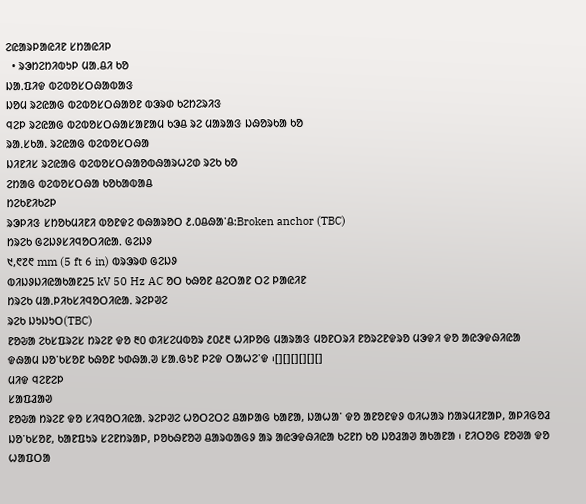ᱮᱭᱟᱨᱞᱟᱭᱤᱱ ᱥᱴᱟᱭᱤᱞ
  • ᱨᱳᱴᱮᱴᱤᱵᱩᱞ ᱢᱟᱹᱪᱤ ᱠᱚ
ᱡᱟᱹᱯᱤᱫ ᱵᱮᱵᱚᱥᱛᱷᱟᱵᱟᱝ
ᱡᱚᱢ ᱨᱮᱭᱟᱜ ᱵᱮᱵᱚᱥᱛᱷᱟᱚᱱ ᱵᱳᱨᱰ ᱠᱮᱴᱮᱨᱤᱝ
ᱧᱮᱞ ᱨᱮᱭᱟᱜ ᱵᱮᱵᱚᱥᱛᱷᱟᱥᱟᱱᱟᱢ ᱠᱳᱪ ᱨᱮ ᱢᱟᱨᱟᱝ ᱡᱷᱚᱨᱠᱟ ᱠᱚ
ᱨᱟᱹᱥᱠᱟᱹ ᱨᱮᱭᱟᱜ ᱵᱮᱵᱚᱥᱛᱷᱟ
ᱡᱤᱱᱤᱥ ᱨᱮᱭᱟᱜ ᱵᱮᱵᱚᱥᱛᱷᱟᱚᱵᱷᱟᱨᱦᱮᱰ ᱨᱮᱠ ᱠᱚ
ᱮᱴᱟᱜ ᱵᱮᱵᱚᱥᱛᱷᱟ ᱠᱚᱠᱟᱵᱟᱪ
ᱴᱮᱠᱱᱤᱠᱮᱞ
ᱨᱳᱞᱤᱝ ᱥᱴᱚᱠᱢᱤᱱᱤ ᱵᱚᱱᱫᱮ ᱵᱷᱟᱨᱚᱛ ᱒.᱐ᱪᱷᱟᱸᱪ:Broken anchor (TBC)
ᱴᱨᱮᱠ ᱜᱮᱡᱽᱥᱤᱧᱚᱛᱤᱭᱟᱹ ᱜᱮᱡᱽ
᱑,᱖᱗᱖ mm (5 ft 6 in) ᱵᱨᱳᱨᱰ ᱜᱮᱡᱽ
ᱵᱤᱡᱽᱡᱤᱭᱟᱠᱟᱱ25 kV 50 Hz AC ᱚᱛ ᱠᱷᱚᱱ ᱪᱮᱛᱟᱱ ᱛᱮ ᱞᱟᱭᱤᱱ
ᱴᱨᱮᱠ ᱢᱟᱹᱞᱤᱠᱥᱤᱧᱚᱛᱤᱭᱟᱹ ᱨᱮᱞᱣᱮ
ᱨᱮᱠ ᱡᱩᱡᱩᱛ(TBC)
ᱱᱚᱶᱟ ᱮᱠᱥᱯᱨᱮᱥ ᱴᱨᱮᱱ ᱫᱚ ᱓᱐ ᱰᱤᱥᱮᱢᱵᱚᱨ ᱒᱐᱒᱓ ᱦᱤᱞᱚᱜ ᱢᱟᱨᱟᱝ ᱢᱚᱱᱛᱨᱤ ᱱᱚᱨᱮᱱᱫᱨᱚ ᱢᱳᱫᱤ ᱫᱚ ᱟᱭᱳᱫᱷᱤᱭᱟ ᱫᱷᱟᱢ ᱡᱚᱸᱠᱥᱚᱱ ᱠᱷᱚᱱ ᱩᱰᱷᱟᱹᱣ ᱥᱟᱹᱜᱩᱱ ᱞᱮᱫ ᱛᱟᱦᱮᱸᱫ ᱾[][][][][][]
ᱢᱤᱫ ᱧᱮᱱᱮᱞ
ᱥᱟᱯᱲᱟᱣ
ᱱᱚᱶᱟ ᱴᱨᱮᱱ ᱫᱚ ᱥᱤᱧᱚᱛᱤᱭᱟᱹ ᱨᱮᱞᱣᱮ ᱦᱚᱛᱮᱛᱮ ᱪᱟᱞᱟᱜ ᱠᱟᱱᱟ, ᱡᱟᱦᱟᱸ ᱫᱚ ᱟᱱᱚᱱᱫᱽ ᱵᱤᱦᱟᱨ ᱴᱟᱨᱢᱤᱱᱟᱞ, ᱟᱞᱤᱜᱚᱲ ᱡᱚᱸᱠᱥᱚᱱ, ᱠᱟᱱᱯᱩᱨ ᱥᱮᱱᱴᱨᱟᱞ, ᱞᱚᱠᱷᱱᱚᱣ ᱪᱟᱨᱵᱟᱜᱽ ᱟᱨ ᱟᱭᱳᱫᱷᱤᱭᱟ ᱠᱮᱱᱴ ᱠᱚ ᱡᱚᱲᱟᱣ ᱟᱠᱟᱱᱟ ᱾ ᱱᱤᱛᱚᱜ ᱱᱚᱣᱟ ᱫᱚ ᱦᱟᱯᱛᱟ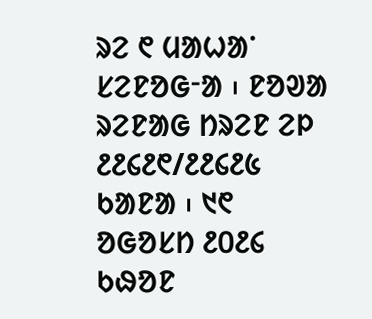ᱨᱮ ᱖ ᱢᱟᱦᱟᱸ ᱥᱮᱱᱚᱜᱼᱟ ᱾ ᱱᱚᱣᱟ ᱨᱮᱱᱟᱜ ᱴᱨᱮᱱ ᱮᱞ ᱒᱒᱔᱒᱖/᱒᱒᱔᱒᱕ ᱠᱟᱱᱟ ᱾ ᱑᱖ ᱚᱜᱚᱥᱴ ᱒᱐᱒᱔ ᱠᱷᱚᱱ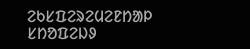ᱮᱠᱥᱯᱮᱨᱮᱢᱮᱱᱴᱟᱞ ᱥᱴᱚᱯᱮᱡᱽ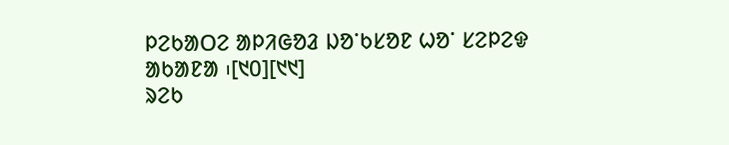ᱞᱮᱠᱟᱛᱮ ᱟᱞᱤᱜᱚᱲ ᱡᱚᱸᱠᱥᱚᱱ ᱦᱚᱸ ᱥᱮᱞᱮᱫ ᱟᱠᱟᱱᱟ ᱾[᱑᱐][᱑᱑]
ᱨᱮᱠ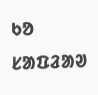ᱠᱚ
ᱥᱟᱯᱲᱟᱣ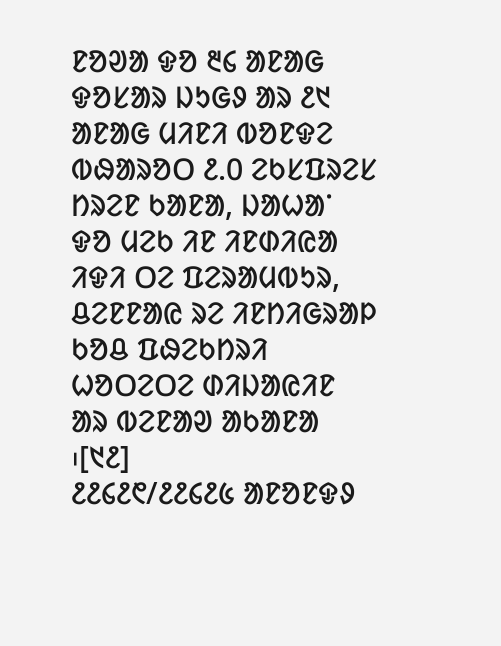ᱱᱚᱣᱟ ᱫᱚ ᱓᱔ ᱟᱱᱟᱜ ᱫᱚᱥᱟᱨ ᱡᱩᱜᱽ ᱟᱨ ᱒᱑ ᱟᱱᱟᱜ ᱢᱤᱱᱤ ᱵᱚᱱᱫᱮ ᱵᱷᱟᱨᱚᱛ ᱒.᱐ ᱮᱠᱥᱯᱨᱮᱥ ᱴᱨᱮᱱ ᱠᱟᱱᱟ, ᱡᱟᱦᱟᱸ ᱫᱚ ᱢᱮᱠ ᱤᱱ ᱤᱱᱰᱤᱭᱟ ᱤᱫᱤ ᱛᱮ ᱯᱮᱨᱟᱢᱵᱩᱨ, ᱪᱮᱱᱱᱟᱭ ᱨᱮ ᱤᱱᱴᱤᱜᱨᱟᱞ ᱠᱚᱪ ᱯᱷᱮᱠᱴᱨᱤ ᱦᱚᱛᱮᱛᱮ ᱰᱤᱡᱟᱭᱤᱱ ᱟᱨ ᱵᱮᱱᱟᱣ ᱟᱠᱟᱱᱟ ᱾[᱑᱒]
᱒᱒᱔᱒᱖/᱒᱒᱔᱒᱕ ᱟᱱᱚᱱᱫᱽ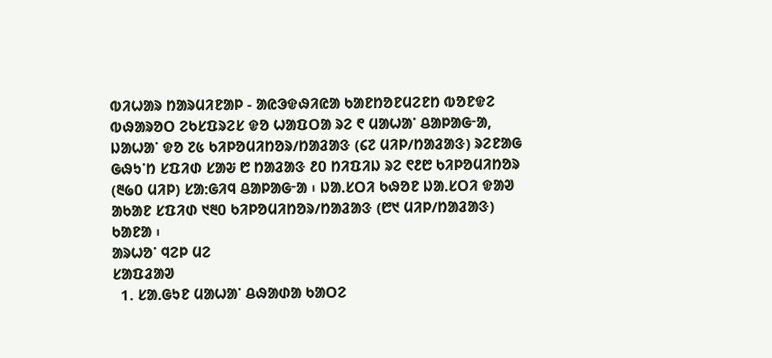ᱵᱤᱦᱟᱨ ᱴᱟᱨᱢᱤᱱᱟᱞ - ᱟᱭᱳᱫᱷᱤᱭᱟ ᱠᱟᱱᱴᱚᱱᱢᱮᱱᱴ ᱵᱚᱱᱫᱮ ᱵᱷᱟᱨᱚᱛ ᱮᱠᱥᱯᱨᱮᱥ ᱫᱚ ᱦᱟᱯᱛᱟ ᱨᱮ ᱖ ᱢᱟᱦᱟᱸ ᱪᱟᱞᱟᱜᱼᱟ, ᱡᱟᱦᱟᱸ ᱫᱚ ᱗᱕ ᱠᱤᱞᱚᱢᱤᱴᱚᱨ/ᱴᱟᱲᱟᱝ (᱔᱗ ᱢᱤᱞ/ᱴᱟᱲᱟᱝ) ᱨᱮᱱᱟᱜ ᱜᱷᱩᱸᱴ ᱥᱯᱤᱰ ᱥᱟᱶ ᱘ ᱴᱟᱲᱟᱝ ᱒᱐ ᱴᱤᱯᱤᱡ ᱨᱮ ᱖᱒᱘ ᱠᱤᱞᱚᱢᱤᱴᱚᱨ (᱓᱙᱐ ᱢᱤᱞ) ᱥᱟᱺᱜᱤᱧ ᱪᱟᱞᱟᱜᱼᱟ ᱾ ᱡᱟᱹᱥᱛᱤ ᱠᱷᱚᱱ ᱡᱟᱹᱥᱛᱤ ᱫᱟᱣ ᱟᱠᱟᱱ ᱥᱯᱤᱰ ᱑᱓᱐ ᱠᱤᱞᱚᱢᱤᱴᱚᱨ/ᱴᱟᱲᱟᱝ (᱘᱑ ᱢᱤᱞ/ᱴᱟᱲᱟᱝ) ᱠᱟᱱᱟ ᱾
ᱟᱨᱦᱚᱸ ᱧᱮᱞ ᱢᱮ
ᱥᱟᱯᱲᱟᱣ
  1. ᱥᱟᱹᱜᱩᱱ ᱢᱟᱦᱟᱸ ᱪᱷᱟᱰᱟ ᱠᱟᱛᱮ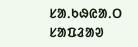ᱥᱟᱹᱠᱷᱭᱟᱹᱛ
ᱥᱟᱯᱲᱟᱣ